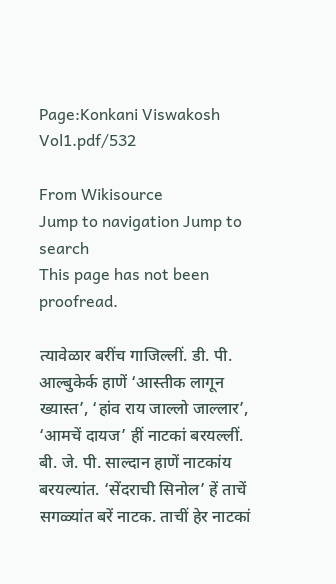Page:Konkani Viswakosh Vol1.pdf/532

From Wikisource
Jump to navigation Jump to search
This page has not been proofread.

त्यावेळार बरींच गाजिल्लीं. डी. पी. आल्बुकेर्क हाणें ‘आस्तीक लागून ख्यास्त’, ‘हांव राय जाल्लो जाल्लार’, ‘आमचें दायज’ हीं नाटकां बरयल्लीं. बी. जे. पी. साल्दान हाणें नाटकांय बरयल्यांत. ‘सेंदराची सिनोल’ हें ताचें सगळ्यांत बरें नाटक. ताचीं हेर नाटकां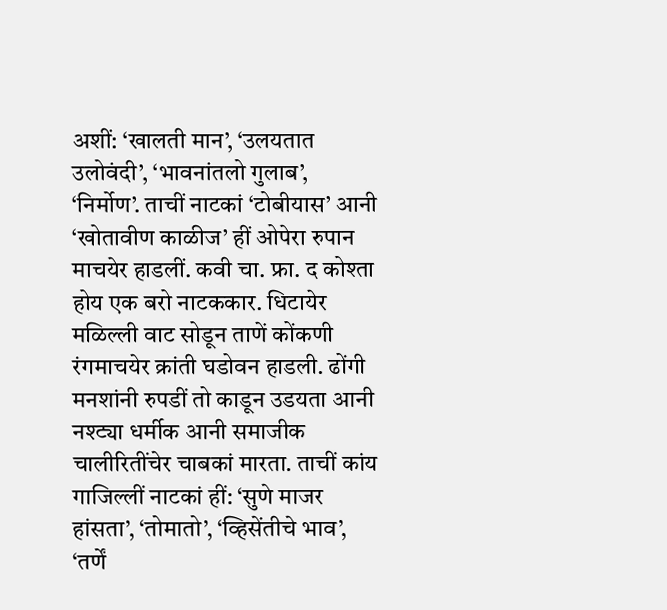अशीं: ‘खालती मान’, ‘उलयतात उलोवंदी’, ‘भावनांतलो गुलाब’, ‘निर्मोण’. ताचीं नाटकां ‘टोबीयास’ आनी ‘खोतावीण काळीज’ हीं ओपेरा रुपान माचयेर हाडलीं. कवी चा. फ्रा. द कोश्ता होय एक बरो नाटककार. धिटायेर मळिल्ली वाट सोडून ताणें कोंकणी रंगमाचयेर क्रांती घडोवन हाडली. ढोंगी मनशांनी रुपडीं तो काडून उडयता आनी नश्ट्या धर्मीक आनी समाजीक चालीरितींचेर चाबकां मारता. ताचीं कांय गाजिल्लीं नाटकां हीं: ‘सुणे माजर हांसता’, ‘तोमातो’, ‘व्हिसेंतीचे भाव’, ‘तर्णें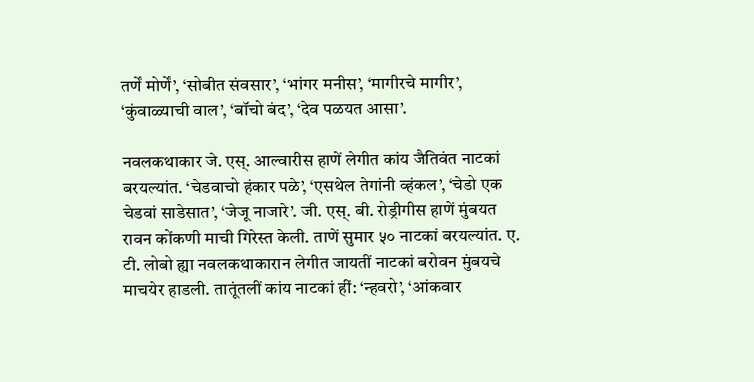तर्णें मोर्णें’, ‘सोबीत संवसार’, ‘भांगर मनीस’, ‘मागीरचे मागीर’, ‘कुंवाळ्याची वाल’, ‘बॉचो बंद’, ‘देव पळयत आसा’.

नवलकथाकार जे. एस्. आल्वारीस हाणें लेगीत कांय जैतिवंत नाटकां बरयल्यांत. ‘चेडवाचो हंकार पळे’, ‘एसथेल तेगांनी व्हंकल’, ‘चेडो एक चेडवां साडेसात’, ‘जेजू नाजारे’. जी. एस्. बी. रोड्रीगीस हाणें मुंबयत रावन कोंकणी माची गिरेस्त केली. ताणें सुमार ५० नाटकां बरयल्यांत. ए. टी. लोबो ह्या नवलकथाकारान लेगीत जायतीं नाटकां बरोवन मुंबयचे माचयेर हाडली. तातूंतलीं कांय नाटकां हीं: ‘न्हवरो’, ‘आंकवार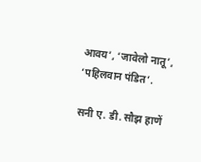आवय’, ‘जावेलो नातू’, ‘पहिलवान पंडित’.

सनी ए. डी. सौझ हाणें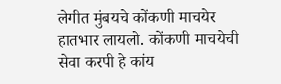लेगीत मुंबयचे कोंकणी माचयेर हातभार लायलो. कोंकणी माचयेची सेवा करपी हे कांय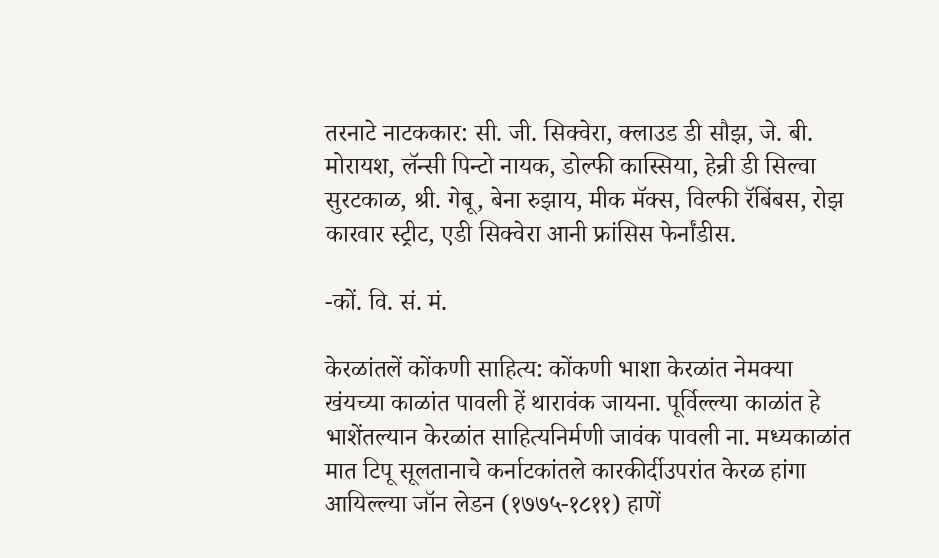तरनाटे नाटककार: सी. जी. सिक्वेरा, क्लाउड डी सौझ, जे. बी. मोरायश, लॅन्सी पिन्टो नायक, डोल्फी कास्सिया, हेन्री डी सिल्वा सुरटकाळ, श्री. गेबू, बेना रुझाय, मीक मॅक्स, विल्फी रॅबिंबस, रोझ कारवार स्ट्रीट, एडी सिक्वेरा आनी फ्रांसिस फेर्नांडीस.

-कों. वि. सं. मं.

केरळांतलें कोंकणी साहित्य: कोंकणी भाशा केरळांत नेमक्या खंयच्या काळांत पावली हें थारावंक जायना. पूर्विल्ल्या काळांत हे भाशेंतल्यान केरळांत साहित्यनिर्मणी जावंक पावली ना. मध्यकाळांत मात टिपू सूलतानाचे कर्नाटकांतले कारकीर्दीउपरांत केरळ हांगा आयिल्ल्या जॉन लेडन (१७७५-१८११) हाणें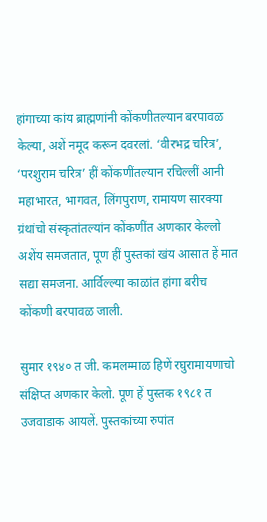हांगाच्या कांय ब्राह्मणांनी कोंकणीतल्यान बरपावळ केल्या, अशें नमूद करून दवरलां. ‘वीरभद्र चरित्र’, ‘परशुराम चरित्र’ हीं कोंकणींतल्यान रचिल्लीं आनी महाभारत, भागवत, लिंगपुराण, रामायण सारक्या ग्रंथांचो संस्कृतांतल्यांन कोंकणींत अणकार केल्लो अशेंय समजतात, पूण हीं पुस्तकां खंय आसात हें मात सद्या समजना. आर्विल्ल्या काळांत हांगा बरीच कोंकणी बरपावळ जाली.

सुमार १९४० त जी. कमलम्माळ हिणें रघुरामायणाचो संक्षिप्त अणकार केलो. पूण हें पुस्तक १९८१ त उजवाडाक आयलें. पुस्तकांच्या रुपांत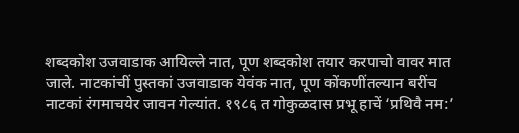शब्दकोश उजवाडाक आयिल्ले नात, पूण शब्दकोश तयार करपाचो वावर मात जाले. नाटकांचीं पुस्तकां उजवाडाक येवंक नात, पूण कोंकणींतल्यान बरींच नाटकां रंगमाचयेर जावन गेल्यांत. १९८६ त गोकुळदास प्रभू हाचें ‘प्रथिवै नम:’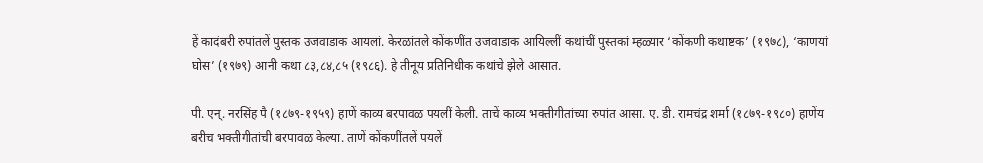हें कादंबरी रुपांतलें पुस्तक उजवाडाक आयलां. केरळांतले कोंकणींत उजवाडाक आयिल्लीं कथांचीं पुस्तकां म्हळ्यार ‘कोंकणी कथाष्टक’ (१९७८), ‘काणयां घोस’ (१९७९) आनी कथा ८३,८४,८५ (१९८६). हे तीनूय प्रतिनिधीक कथांचे झेले आसात.

पी. एन्. नरसिंह पै (१८७९-१९५९) हाणें काव्य बरपावळ पयलीं केली. ताचें काव्य भक्तीगीतांच्या रुपांत आसा. ए. डी. रामचंद्र शर्मा (१८७९-१९८०) हाणेंय बरीच भक्तीगीतांची बरपावळ केल्या. ताणें कोंकणींतलें पयलें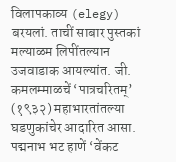विलापकाव्य (elegy) बरयलां. ताचीं साबार पुस्तकां मल्याळम लिपींतल्यान उजवाडाक आयल्यांत. जी. कमलम्माळचें ‘पात्रचरितम्’ (१९३२) महाभारतांतल्या घडणुकांचेर आदारित आसा. पद्मनाभ भट हाणें ‘वेंकट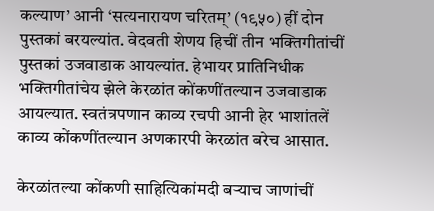कल्याण’ आनी ‘सत्यनारायण चरितम्’ (१९५०) हीं दोन पुस्तकां बरयल्यांत. वेदवती शेणय हिचीं तीन भक्तिगीतांचीं पुस्तकां उजवाडाक आयल्यांत. हेभायर प्रातिनिधीक भक्तिगीतांचेय झेले केरळांत कोंकणींतल्यान उजवाडाक आयल्यात. स्वतंत्रपणान काव्य रचपी आनी हेर भाशांतलें काव्य कोंकणींतल्यान अणकारपी केरळांत बरेच आसात.

केरळांतल्या कोंकणी साहित्यिकांमदी बऱ्याच जाणांचीं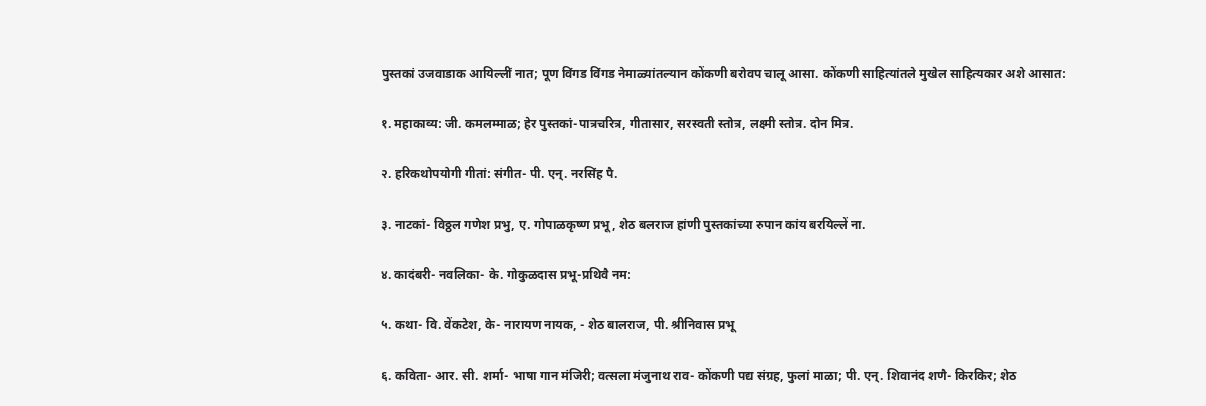पुस्तकां उजवाडाक आयिल्लीं नात; पूण विंगड विंगड नेमाळ्यांतल्यान कोंकणी बरोवप चालू आसा. कोंकणी साहित्यांतले मुखेल साहित्यकार अशे आसात:

१. महाकाव्य: जी. कमलम्माळ; हेर पुस्तकां-पात्रचरित्र, गीतासार, सरस्वती स्तोत्र, लक्ष्मी स्तोत्र. दोन मित्र.

२. हरिकथोपयोगी गीतां: संगीत- पी. एन्. नरसिंह पै.

३. नाटकां- विठ्ठल गणेश प्रभु, ए. गोपाळकृष्ण प्रभू, शेठ बलराज हांणी पुस्तकांच्या रुपान कांय बरयिल्लें ना.

४. कादंबरी- नवलिका- के. गोकुळदास प्रभू-प्रथिवै नम:

५. कथा- वि. वेंकटेश, के- नारायण नायक, - शेठ बालराज, पी. श्रीनिवास प्रभू

६. कविता- आर. सी. शर्मा- भाषा गान मंजिरी; वत्सला मंजुनाथ राव- कोंकणी पद्य संग्रह, फुलां माळा; पी. एन्. शिवानंद शणै- किरकिर; शेठ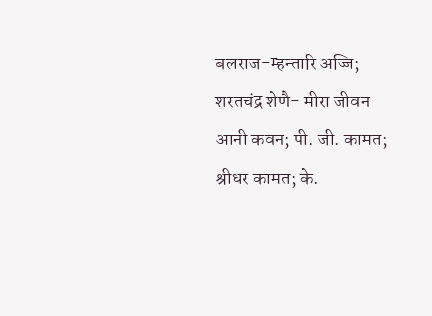बलराज-म्हन्तारि अज्जि; शरतचंद्र शेणै- मीरा जीवन आनी कवन; पी. जी. कामत; श्रीधर कामत; के.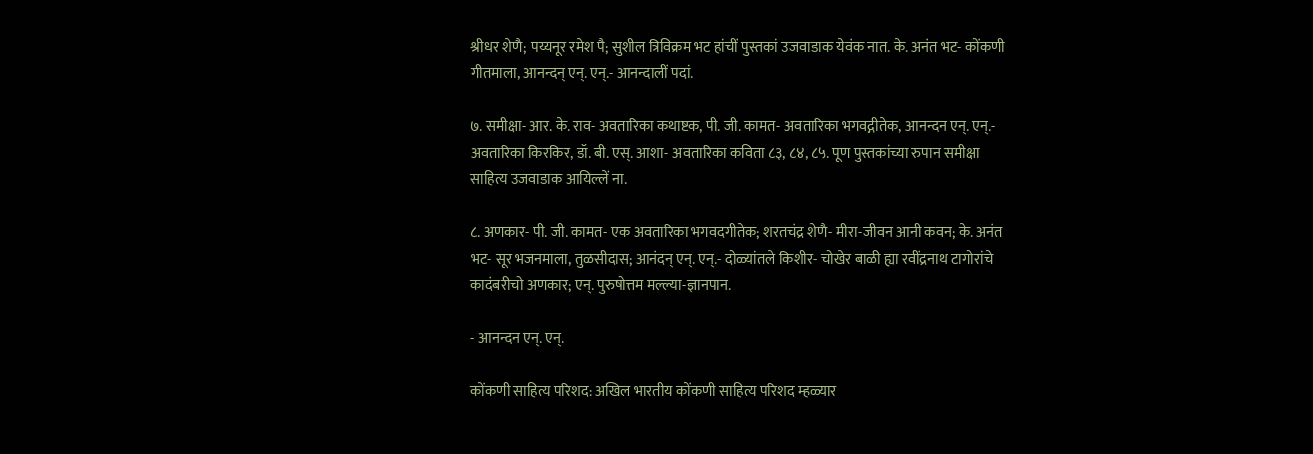श्रीधर शेणै; पय्यनूर रमेश पै; सुशील त्रिविक्रम भट हांचीं पुस्तकां उजवाडाक येवंक नात. के. अनंत भट- कोंकणी गीतमाला, आनन्दन् एन्. एन्.- आनन्दालीं पदां.

७. समीक्षा- आर. के. राव- अवतारिका कथाष्टक, पी. जी. कामत- अवतारिका भगवद्गीतेक, आनन्दन एन्. एन्.- अवतारिका किरकिर, डॉ. बी. एस्. आशा- अवतारिका कविता ८३, ८४, ८५. पूण पुस्तकांच्या रुपान समीक्षा साहित्य उजवाडाक आयिल्लें ना.

८. अणकार- पी. जी. कामत- एक अवतारिका भगवदगीतेक; शरतचंद्र शेणै- मीरा-जीवन आनी कवन; के. अनंत भट- सूर भजनमाला, तुळसीदास; आनंदन् एन्. एन्.- दोळ्यांतले किशीर- चोखेर बाळी ह्या रवींद्रनाथ टागोरांचे कादंबरीचो अणकार; एन्. पुरुषोत्तम मल्ल्या-ज्ञानपान.

- आनन्दन एन्. एन्.

कोंकणी साहित्य परिशद: अखिल भारतीय कोंकणी साहित्य परिशद म्हळ्यार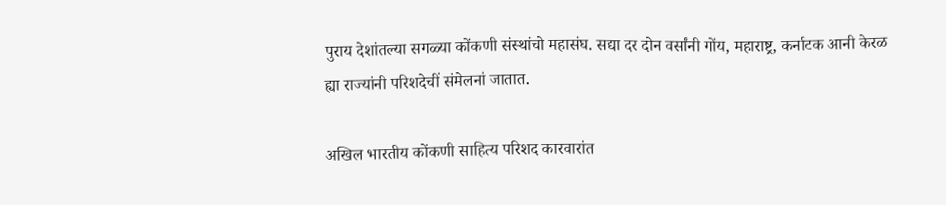पुराय देशांतल्या सगळ्या कोंकणी संस्थांचो महासंघ. सद्या दर दोन वर्सांनी गोंय, महाराष्ट्र, कर्नाटक आनी केरळ ह्या राज्यांनी परिशदेचीं संमेलनां जातात.

अखिल भारतीय कोंकणी साहित्य परिशद कारवारांत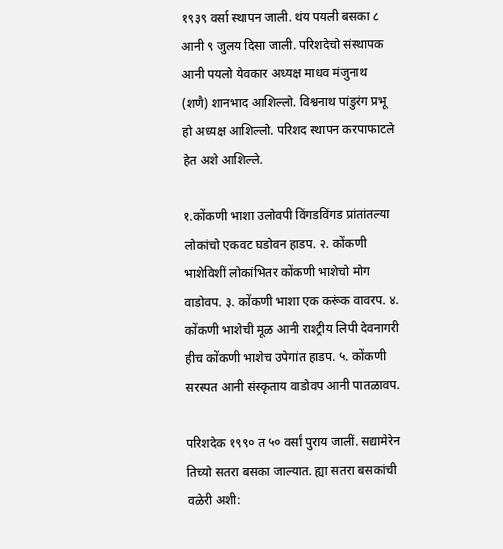१९३९ वर्सा स्थापन जाली. थंय पयली बसका ८ आनी ९ जुलय दिसा जाली. परिशदेचो संस्थापक आनी पयलो येवकार अध्यक्ष माधव मंजुनाथ (शणै) शानभाद आशिल्लो. विश्वनाथ पांडुरंग प्रभू हो अध्यक्ष आशिल्लो. परिशद स्थापन करपाफाटले हेत अशे आशिल्ले.

१.कोंकणी भाशा उलोवपी विंगडविंगड प्रांतांतल्या लोकांचो एकवट घडोवन हाडप. २. कोंकणी भाशेविशीं लोकांभितर कोंकणी भाशेचो मोग वाडोवप. ३. कोंकणी भाशा एक करूंक वावरप. ४. कोंकणी भाशेची मूळ आनी राश्ट्रीय लिपी देवनागरी हीच कोंकणी भाशेच उपेगांत हाडप. ५. कोंकणी सरस्पत आनी संस्कृताय वाडोवप आनी पातळावप.

परिशदेक १९९० त ५० वर्सां पुराय जालीं. सद्यामेरेन तिच्यो सतरा बसका जाल्यात. ह्या सतरा बसकांची वळेरी अशी: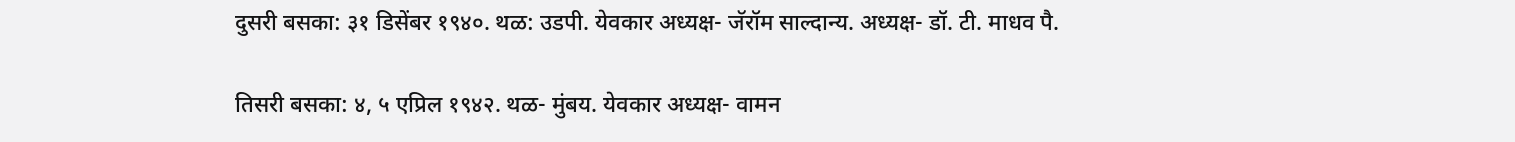दुसरी बसका: ३१ डिसेंबर १९४०. थळ: उडपी. येवकार अध्यक्ष- जॅरॉम साल्दान्य. अध्यक्ष- डॉ. टी. माधव पै.

तिसरी बसका: ४, ५ एप्रिल १९४२. थळ- मुंबय. येवकार अध्यक्ष- वामन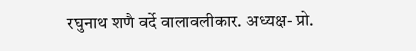रघुनाथ शणै वर्दे वालावलीकार. अध्यक्ष- प्रो.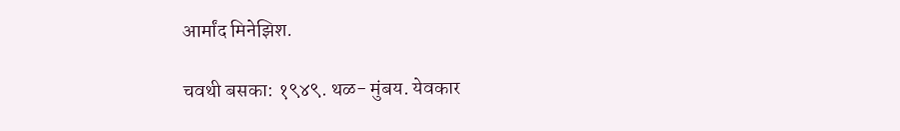आर्मांद मिनेझिश.

चवथी बसका: १९४९. थळ- मुंबय. येवकार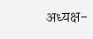अध्यक्ष-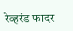रेव्हरंड फादर